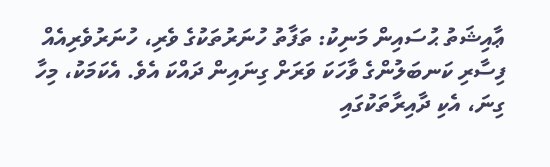ޢާއިޝަތު ޙުސައިން މަނިކު: ތަފާތު ހުނަރުތަކުގެ ވެރި، ހުނަރުވެރިއެއް
ފިސާރި ކަނބަލުންގެ ވާހަކަ ވަރަށް ގިނައިން ދައްކަ އެވެ. އެކަމަކު، މިހާ ގިނަ، އެކި ދާއިރާތަކުގައި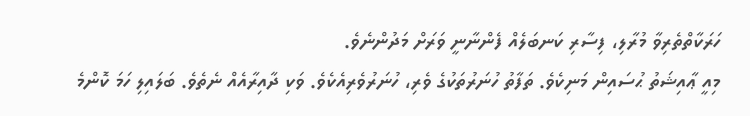ހަރަކާތްތެރިވާ މުރާލި، ފިސާރި ކަނބަލެއް ފެންނާނީ ވަރަށް މަދުންނެވެ.
މިއީ ޢާއިޝަތު ޙުސައިން މަނިކެވެ. ތަފާތު ހުނަރުތަކުގެ ވެރި، ހުނަރުވެރިއެކެވެ. ވަކި ދާއިރާއެއް ނެތެވެ. ބަލައިލި ހަމަ ކޮންމެ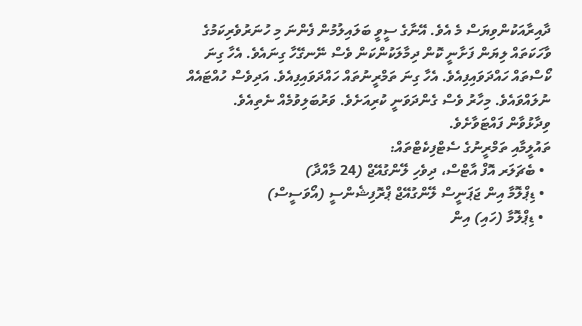ދާއިރާއަކުންވިޔަސް މެ އެވެ. އޭނާގެ ސީވީ ބަލައިލުމުން ފެންނަ މި ހުނަރުވެރިކަމުގެ ވާހަކަތައް ލިޔަން ފަށާނީ ކޮން ދިމާލަކުންކަން ވެސް ނޭނގޭހާ ގިނައެވެ. އެހާ ގިނަ ކޯސްތައް ހައްދަވައިފިއެވެ. އެހާ ގިނަ ތަމްރީނުތައް ހައްދަވައިފިއެވެ. އަދިވެސް ހުއްޓައެއް ނުލައްވައެވެ. މިހާރު ވެސް ގެންދަވަނީ ކުރިއަށެވެ. ވަރުބަލިވުމެއް ނެތިއެވެ.
ވިދާޅުވާން ފައްޓަވާށެވެ.
ތައުލީމާއި ތަމްރީނުގެ ސެޓްފިކެޓްތައް:
  • ބެޗަލަރ އޮފް އާޓްސް، ދިވެހި ލޭންގުއޭޖް (24 މާއްދާ)
  • ޑިޕްލޮމާ އިން ޖަޕަނީސް ލޭންގުއޭޖް ޕްރޮފިޝެންސީ (އޯވަސީސް)
  • ޑިޕްލޮމާ (ހައި) އިން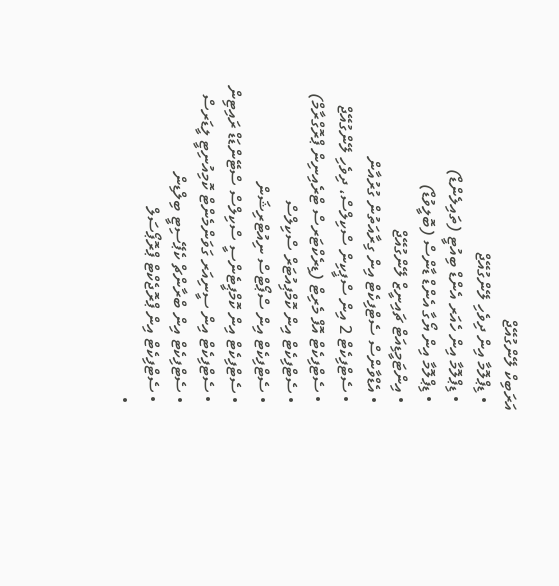އަރަބިކް ލޭންގުއޭޖް
  • ޑިޕްލޮމާ އިން ދިވެހި ލޭންގުއޭޖް
  • ޑިޕްލޮމާ އިން ހެއަރ އެންޑް ބިއުޓީ (ތައިލެންޑް)
  • ޑިޕްލޮމާ އިން ޔޯގާ އެންޑް ޑާންސް (ބޮލީވުޑް)
  • އިންޓަމީޑިއަޓް ޗައިނީޒް ލޭންގުއޭޖް
  • އެޑްވާންސް ސެޓްފިކެޓް އިން ގިރާއަތުން ގުރުއާން
  • ސެޓްފިކެޓް 2 އިން ސްޕީކިން ސްކިލްސް، ދިވެހި ލޭންގުއޭޖް
  • ސެޓްފިކެޓް އޮފް މެރިޓް (ޑިރެކްޓަރސް ޓްރެއިނިން ޕްރޮގްރާމް)
  • ސެޓްފިކެޓް އިން ކޮމްޕިއުޓަރް ސްކިލްސް
  • ސެޓްފިކެޓް އިން ސްޕޯޓްސް ނިއުޓްރިޝަން
  • ސެޓްފިކެޓް އިން ކޮމްޕީޓެންސީ ސްކިލްސް ސްޓޭންޑަޑް ރައިޓިން
  • ސެޓްފިކެޓް އިން ސީނިއަރ ގަވަންމެންޓް ކޮމިއުނިޓީ ލީޑަރސް
  • ސެޓްފިކެޓް އިން ބްރާންޗް ކެޕޭސިޓީ ބިލްޑިން
  • ސެޓްފިކެޓް އިން ޕްރޮޖެކްޓް ޕްރޮޕޯސަލް
  •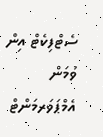ސެޓްފިކެޓް އިން ވުމަން އެމްޕަވަރމަންޓް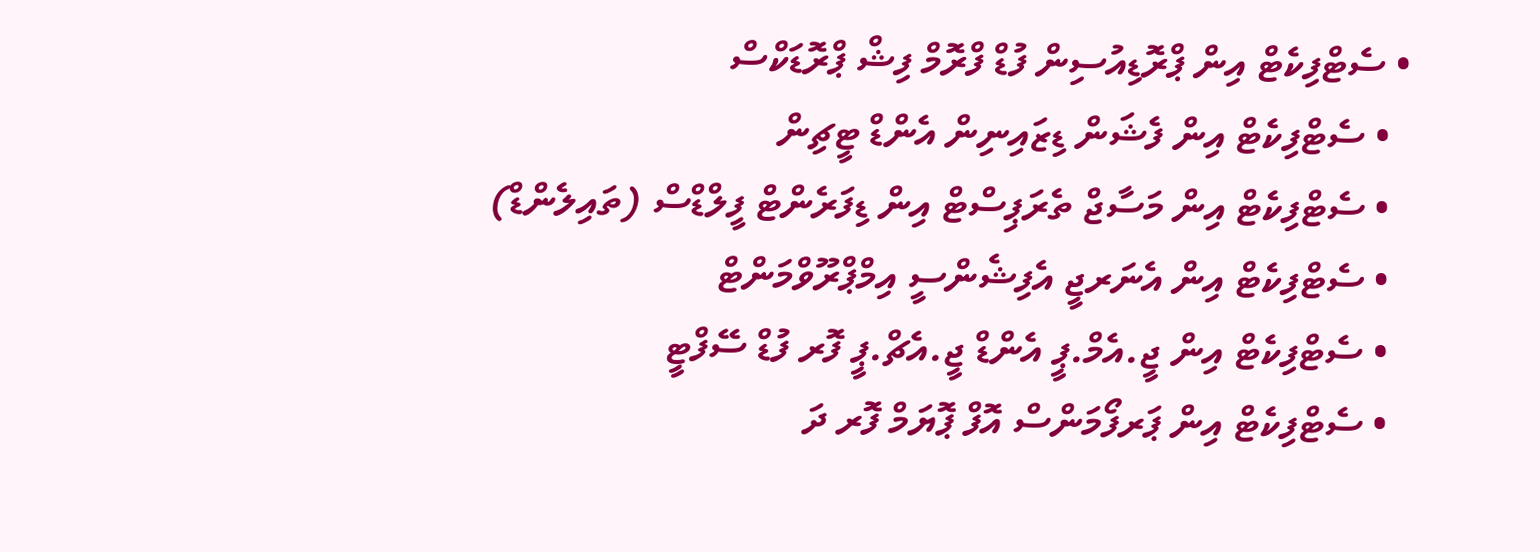• ސެޓްފިކެޓް އިން ޕްރޮޑިއުސިން ފުޑް ފްރޮމް ފިޝް ޕްރޮޑަކްސް
  • ސެޓްފިކެޓް އިން ފެޝަން ޑިޒައިނިން އެންޑް ޓީޗިން
  • ސެޓްފިކެޓް އިން މަސާޖް ތެރަޕިސްޓް އިން ޑިފަރެންޓް ފީލްޑްސް (ތައިލެންޑް)
  • ސެޓްފިކެޓް އިން އެނަރޖީ އެފިޝެންސީ އިމްޕްރޫވްމަންޓް
  • ސެޓްފިކެޓް އިން ޖީ.އެމް.ޕީ އެންޑް ޖީ.އެޗް.ޕީ ފޮރ ފުޑް ސޭފްޓީ
  • ސެޓްފިކެޓް އިން ޕަރފޯމަންސް އޮފް ޕޮޔަމް ފޮރ ދަ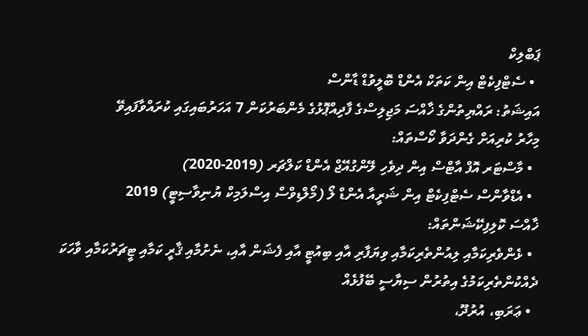ޕަބްލިކް
  • ސެޓްފިކެޓް އިން ކަތަކް އެންޑް ބޮލީވުޑް ޑާންސް
އައިޝަތު: ރައްޔިތުންގެ ޚާއްސަ މަޖިލިސްގެ ފާދިއްޕޮޅުގެ މެންބަރުކަން 7 އަހަރުބައިގައި ކުރައްވާފައިވޭ
މިހާރު ކުރިއަށް ގެންދަވާ ކޯސްތައް:
  • މާސްޓަރ އޮފް އާޓްސް އިން ދިވެހި ލޭންގުއޭޖް އެންޑް ކަލްޗަރ (2019-2020)
  • އެޑްވާންސް ސެޓްފިކެޓް އިން ޝަރީއާ އެންޑް ލޯ (މޯލްޑިވްސް އިސްލަމިކް ޔުނިވާސިޓީ) 2019
ޚާއްސަ ކޮލިފިކޭޝަންތައް:
  • ޅެންވެރިކަމާއި ލިއުންތެރިކަމާއި ވިޔަފާރި އާއި ބިއުޓީ އާއި ފެޝަން އާއި، ނެށުމާއި ޤާރީ ކަމާއި ޓީޗަރުކަމާއި ވާހަކަ ދެއްކުންތެރިކަމުގެ އިތުރުން ސިޔާސީ ބޭފުޅެއް
  • ޢަރަބި، އުރުދޫ،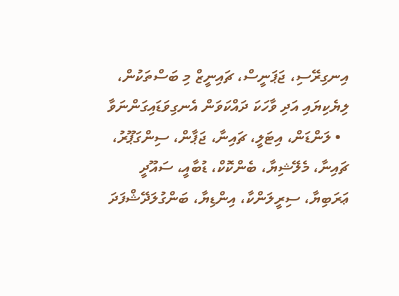އިނގިރޭސި، ޖަޕަނީސް، ޗައިނީޒް މި ބަސްތަކުން، ލިޔެކިޔައި އަދި ވާހަކަ ދައްކަވަން އެނގިވަޑައިގަންނަވާ
  • ލަންޑަން، އިޓަލީ، ޗައިނާ، ޖަޕާން، ސިންގަޕޫރު، ޗައިނާ، މެލޭޝިޔާ، ބެންކޮކް، ޑުބާއީ، ސައޫދީ ޢަރަބިޔާ، ސިރީލަންކާ، އިންޑިޔާ، ބަންގުލަދޭޝްފަދަ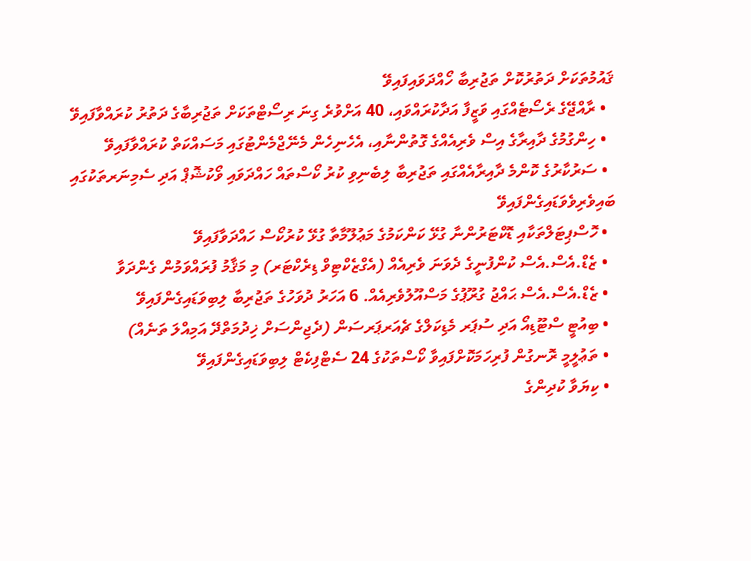ޤައުމުތަކަށް ދަތުރުކޮށް ތަޖުރިބާ ހޯއްދަވައިފައިވޭ
  • ރާއްޖޭގެ ރެސޯޓެއްގައި ވަޒީފާ އަދާކުރައްވައި، 40 އަށްވުރެ ގިނަ ރިސޯޓްތަކަށް ތަޖުރިބާގެ ދަތުރު ކުރައްވާފައިވޭ
  • ހިންގުމުގެ ދާއިރާގެ އިސް ވެރިއެއްގެ ގޮތުންނާއި، އެހެނިހެން މެނޭޖްމެންޓުގައި މަސައްކަތް ކުރައްވާފައިވޭ
  • ސަރުކާރުގެ ކޮންމެ ދާއިރާއެއްގައި ތަޖުރިބާ ލިބެނިވި ކުރު ކޯސްތައް ހައްދަވައި ވޯކުޝޮޕް އަދި ސެމިނަރތަކުގައި ބައިވެރިވެވަޑައިގެންފައިވޭ
  • ހޮސްޕިޓަލްތަކާއި ޑޮކްޓަރުންނާ ގުޅޭ ކަންކަމުގެ މަޢުލޫމާތާ ގުޅޭ ކުރުކޯސް ހައްދަވާފައިވޭ
  • ޒެޑް.އެސް.އެސް ކުންފުނީގެ ދެވަނަ ވެރިއެއް (އެގްޒެކްޓިވް ޑިރެކްޓަރ) މި މަޤާމު ފުރައްވަމުން ގެންދަވާ
  • ޒެޑް.އެސް.އެސް ޙައްޖު ގުރޫޕުގެ މަސްއޫލުވެރިއެއް. 6 އަހަރު ދުވަހުގެ ތަޖުރިބާ ލިބިވަޑައިގެންފައިވޭ
  • ބިއުޓީ ސްޓޫޑިއޯ އަދި ސުޕަރ މެޑިކަލްގެ ޗެއަރޕަރސަން (ދެޖިންސަށް ޚިދުމަތްދޭ އަމިއްލަ ތަނެއް)
  • ތަޢުލީމީ ރޮނގުން ފުރިހަމަކޮށްފައިވާ ކޯސްތަކުގެ 24 ސެޓްފިކެޓް ލިބިވަޑައިގެންފައިވޭ
  • ކިޔަވާ ކުދިންގެ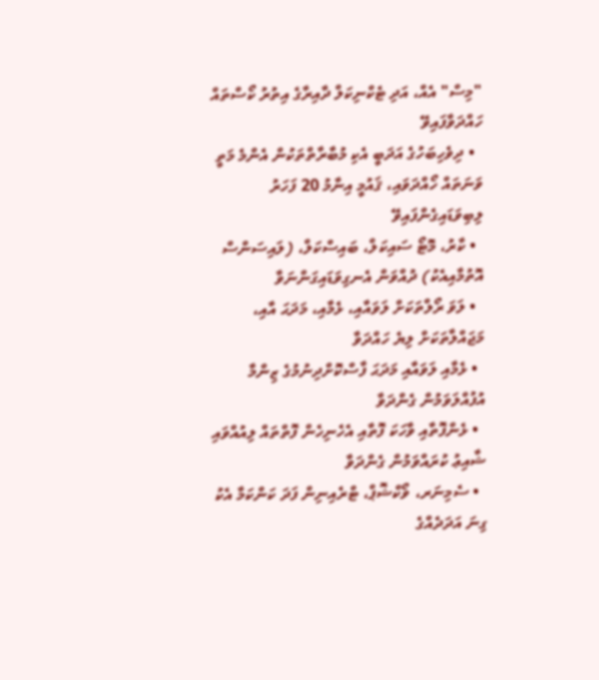"މިސް" އެއް، އަދި ޓެކްނިކަލް ދާއިރާގެ އިތުރު ކޯސްތައް ހައްދަވާފައިވޭ
  • ދިވެހިބަހުގެ އަދަބީ އެކި މުބާރާތްތަކުން އެންމެ މަތީ ވަނަތައް ހޯއްދަވައި، ޤައުމީ އިނާމު 20 ފަހަރު ލިބިވަޑައިގެންފައިވޭ
  • ކާރު، މޮޓޯ ސައިކަލް، ބައިސްކަލް، (ލައިސަންސް އޮތުމާއިއެކު) ދުއްވަން އެނގިވަޑައިގަންނަވާ
  • ލަވަ ރޯލްތަކަށް ލަވައާއި، ޅެމާއި، މަދަޙަ އާއި، މަޖައްލާތަކަށް ލިޔެ ހައްދަވާ
  • ޅެމާއި ލަވައާއި މަދަޙަ ފާސްކޮށްދިނުމުގެ ޒިންމާ އުފުއްލަވަމުން ގެންދަވާ
  • ޅެންފޮތާއި ވާހަކަ ފޮތާއި އެހެނިހެން ފޮތްތައް ލިއުއްވައި ޝާއިޢު ކުރައްވަމުން ގެންދަވާ
  • ސެމިނަރ، ވޯކްޝޮޕް، ޓްރެއިނިން ފަދަ ކަންކަމާ އެކު ގިނަ އަދަދެއްގެ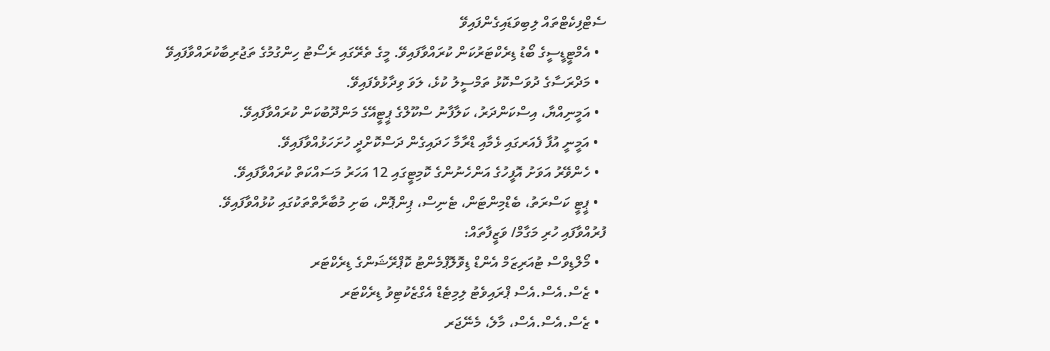ސެޓްފިކެޓްތައް ލިބިވަޑައިގެންފައިވޭ
  • އެމްޓީޑީސީގެ ބޯޑު ޑިރެކްޓަރުކަން ކުރައްވާފައިވޭ. މީގެ ތެރޭގައި ރެސޯޓު ހިންގުމުގެ ތަޖުރިބާކުރައްވާފައިވޭ
  • މަދްރަސާގެ ދުވަސްކޮޅު ތަމްސީލު ކުޅެ، ލަވަ ވިދާޅުވެފައިވޭ.
  • އަމީނިއްޔާ، އިސްކަންދަރު، ކަލާފާނު ސްކޫލްގެ ޕީޓީއޭގެ މަންދޫބުކަން ކުރައްވާފައިވޭ.
  • އަމީނީ އުފާ ފެއަރގައި ޅެމާއި ޑްރާމާ ހަދައިގެން ދަސްކޮށްދީ ހުށަހަޅުއްވާފައިވޭ.
  • ހެންވޭރު އަވަށު އޮފީހުގެ އަންހެނުންގެ ކޮމިޓީގައި 12 އަހަރު މަސައްކަތް ކުރައްވާފައިވޭ.
  • ޕީޓީ ކަސްރަތު، ބެޑްމިންޓަން، ޓެނިސް، ޕިންޕޮން، ބަށި މުބާރާތްތަކުގައި ކުޅުއްވާފައިވޭ.
ފުރުއްވާފައި ހުރި މަގާމް/ ވަޒީފާތައް:
  • މޯލްޑިވްސް ޓުއަރިޒަމް އެންޑް ޑިވޮލޮޕްމެންޓު ކޮޕްރޭޝަންގެ ޑިރެކްޓަރ
  • ޒެސް.އެސް.އެސް ޕްރައިވެޓު ލިމިޓެޑް އެގްޒެކުޓިވު ޑިރެކްޓަރ
  • ޒެސް.އެސް.އެސް، މާލެ، މެނޭޖަރ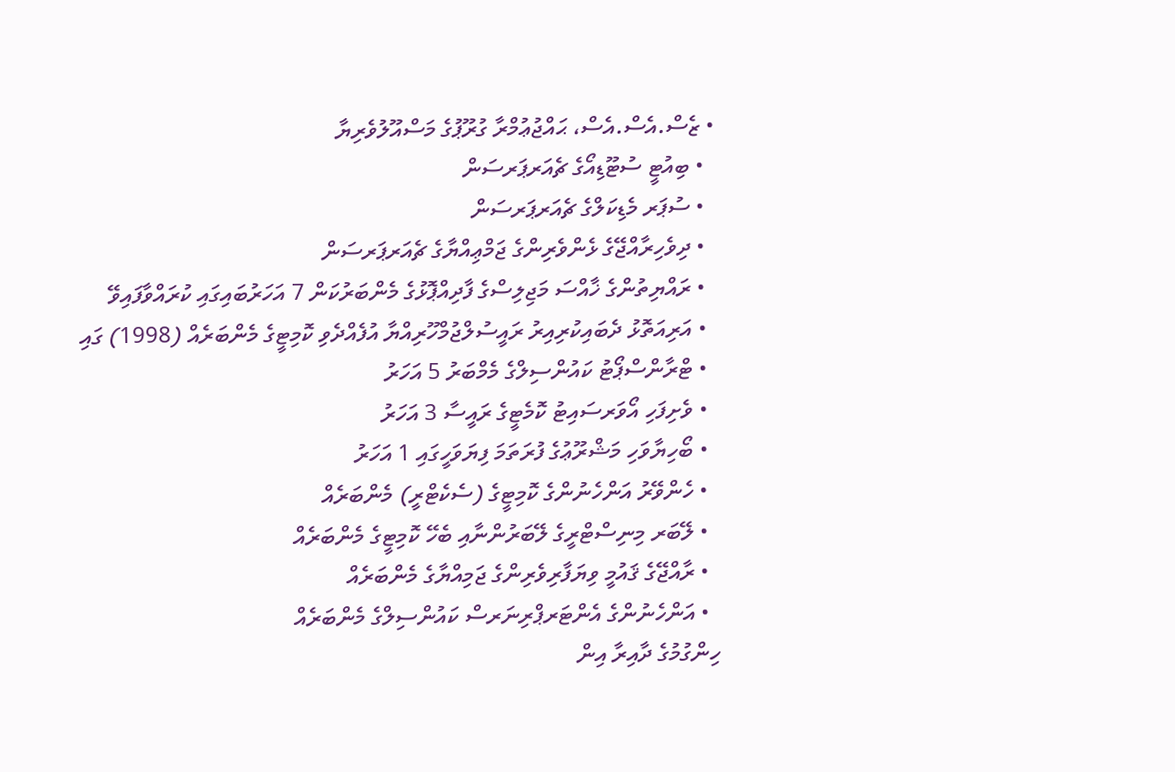• ޒެސް.އެސް.އެސް، ޙައްޖުޢުމްރާ ގުރޫޕުގެ މަސްއޫލުވެރިޔާ
  • ބިއުޓީ ސުޓޫޑިއޯގެ ޗެއަރޕަރސަން
  • ސުޕަރ މެޑިކަލްގެ ޗެއަރޕަރސަން
  • ދިވެހިރާއްޖޭގެ ޅެންވެރިންގެ ޖަމްޢިއްޔާގެ ޗެއަރޕަރސަން
  • ރައްޔިތުންގެ ޚާއްސަ މަޖިލިސްގެ ފާދިއްޕޮޅުގެ މެންބަރުކަން 7 އަހަރުބައިގައި ކުރައްވާފައިވޭ
  • އަރިއަތޮޅު ދެބައިކުރިއިރު ރައީސުލްޖުމްހޫރިއްޔާ އުފެއްދެވި ކޮމިޓީގެ މެންބަރެއް (1998) ގައި
  • ޓްރާންސްޕޯޓު ކައުންސިލްގެ މެމްބަރު 5 އަހަރު
  • ވެށިފަހި އޯވަރސައިޓު ކޮމެޓީގެ ރައީސާ 3 އަހަރު
  • ބޯހިޔާވަހި މަޝްރޫޢުގެ ފުރަތަމަ ފިޔަވަހީގައި 1 އަހަރު
  • ހެންވޭރު އަންހެނުންގެ ކޮމިޓީގެ (ސެކެޓްރީ) މެންބަރެއް
  • ލޭބަރ މިނިސްޓްރީގެ ލޭބަރުންނާއި ބެހޭ ކޮމިޓީގެ މެންބަރެއް
  • ރާއްޖޭގެ ޤައުމީ ވިޔަފާރިވެރިންގެ ޖަމިއްޔާގެ މެންބަރެއް
  • އަންހެނުންގެ އެންޓަރޕްރިނަރސް ކައުންސިލްގެ މެންބަރެއް
ހިންގުމުގެ ދާއިރާ އިން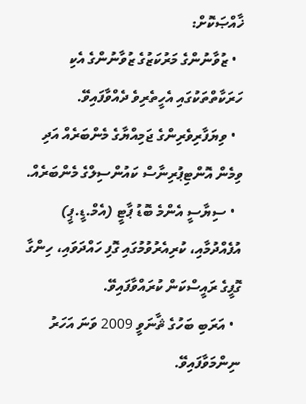ޚާއްޞަކޮށް:
  • ޒުވާނުންގެ މަރުކަޒުގެ ޒުވާނުންގެ އެކި ހަރަކާތްތަކުގައި އެހީތެރިވެ ދެއްވާފައިވޭ.
  • ވިޔަފާރިވެރިންގެ ޖަމިއްޔާގެ މެންބަރެއް އަދި ވިމެން އޮންޓިޕުރިނާސް ކައުންސިލްގެ މެންބަރެއް.
  • ސިޔާސީ އެންމެ ބޮޑު ޕާޓީ (އެމް.ޑީ.ޕީ) އުފެއްދުމާއި، ކުރިއެރުވުމުގައި ގޮފި ހައްދަވައި، ހިންގާ ގޮފީގެ ރައީސްކަން ކުރައްވާފައިވޭ.
  • އަރަބި ބަހުގެ ޘާނަވީ 2009 ވަނަ އަހަރު ނިންމަވާފައިވޭ.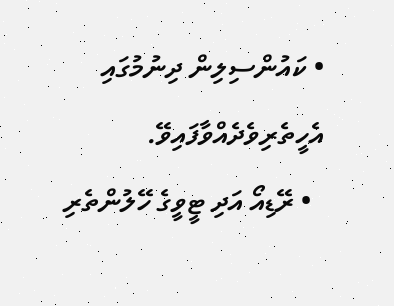• ކައުންސިލިން ދިނުމުގައި އެހީތެރިވެދެއްވާފައިވޭ.
  • ރޭޑިއޯ އަދި ޓީވީގެ ހޭލުންތެރި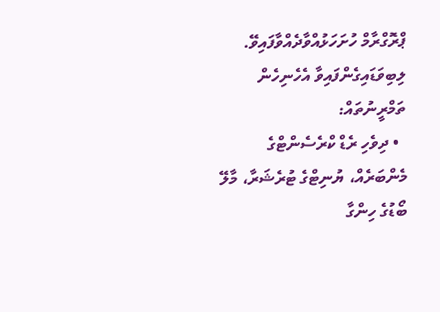ޕްރޮގްރާމް ހުށަހަޅުއްވާދެއްވާފައިވޭ.
ލިބިވަޑައިގެންފައިވާ އެހެނިހެން ތަމްރީނުތައް:
  • ދިވެހި ރެޑް ކްރެސެންޓްގެ މެންބަރެއް، ޔުނިޓްގެ ޓުރެޝަރާ، މާލޭ ބޯޑުގެ ހިންގާ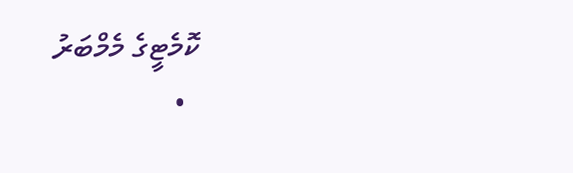ކޮމެޓީގެ މެމްބަރު
  •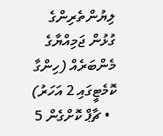ލިޔުންތެރިންގެ ގުޅުން ޖަމިއްޔާގެ މެންބަރެއް (ހިންގާ ކޮމެޓީގައި 2 އަހަރު)
  • ޗާޕް ކޮށްގެން 5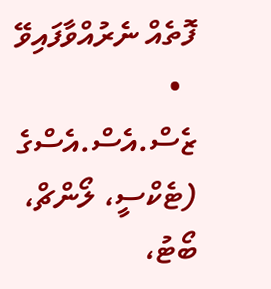ފޮތެއް ނެރުއްވާފައިވޭ
  • ޒެސް.އެސް.އެސްގެ (ޓެކްސީ، ލޯންޗް، ބޯޓު،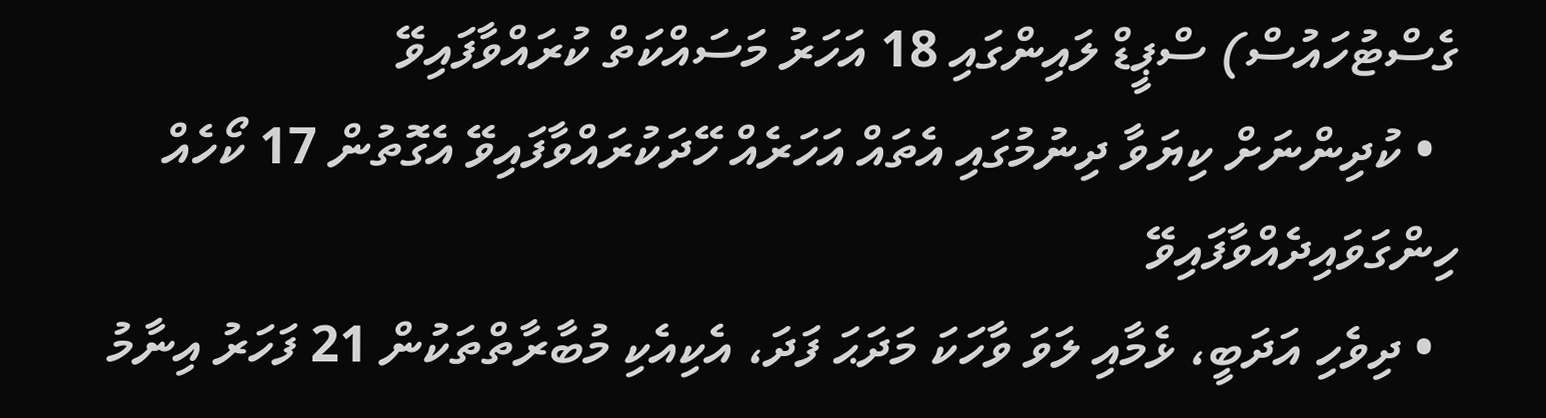ގެސްޓުހައުސް) ސްޕީޑް ލައިންގައި 18 އަހަރު މަސައްކަތް ކުރައްވާފައިވޭ
  • ކުދިންނަށް ކިޔަވާ ދިނުމުގައި އެތައް އަހަރެއް ހޭދަކުރައްވާފައިވޭ އެގޮތުން 17 ކޯހެއް ހިންގަވައިދެއްވާފައިވޭ
  • ދިވެހި އަދަބީ، ޅެމާއި ލަވަ ވާހަކަ މަދަޙަ ފަދަ، އެކިއެކި މުބާރާތްތަކުން 21 ފަހަރު އިނާމު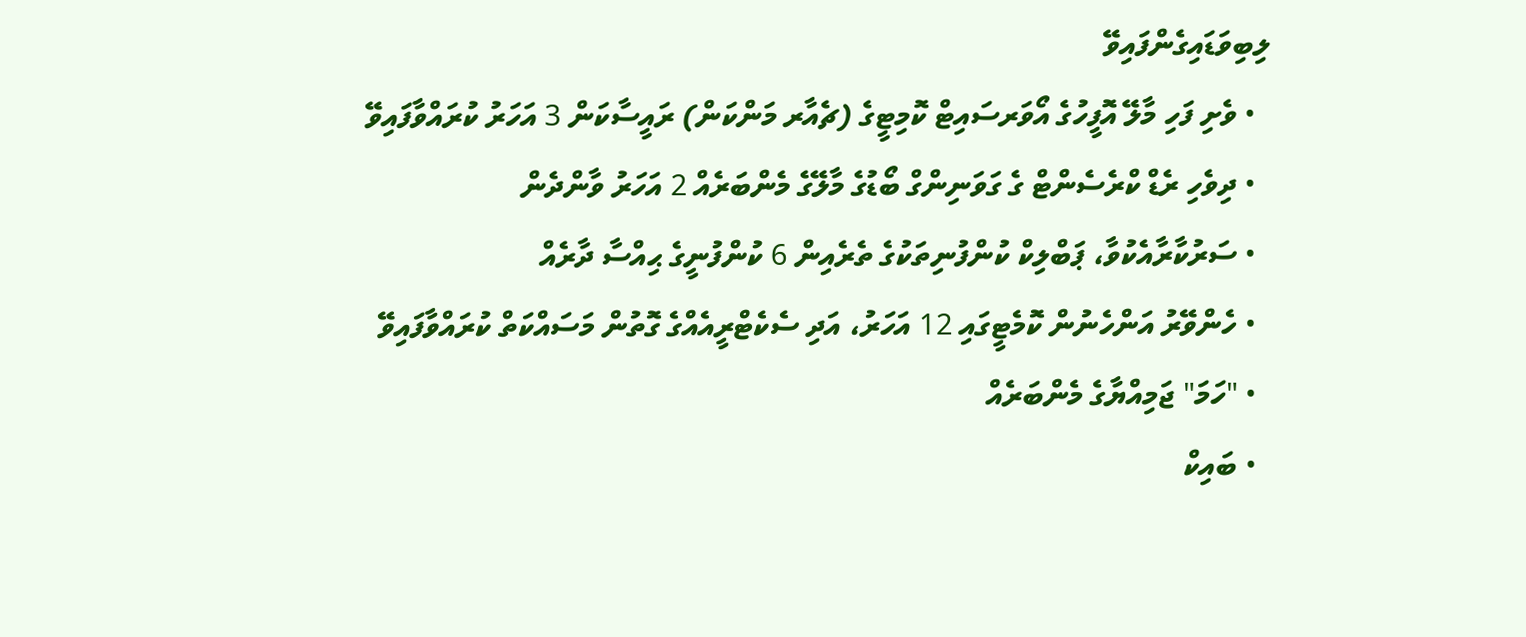ލިބިވަޑައިގެންފައިވޭ
  • ވެށި ފަހި މާލޭ އޮފީހުގެ އޯވަރސައިޓް ކޮމިޓީގެ (ޗެއާރ މަންކަން) ރައީސާކަން 3 އަހަރު ކުރައްވާފައިވޭ
  • ދިވެހި ރެޑް ކްރެސެންޓް ގެ ގަވަނިންގް ބޯޑުގެ މާލޭގެ މެންބަރެއް 2 އަހަރު ވާންދެން
  • ސަރުކާރާއެކުވާ، ޕަބްލިކް ކުންފުނިތަކުގެ ތެރެއިން 6 ކުންފުނީގެ ޙިއްސާ ދާރެއް
  • ހެންވޭރު އަންހެނުން ކޮމެޓީގައި 12 އަހަރު، އަދި ސެކެޓްރީއެއްގެ ގޮތުން މަސައްކަތް ކުރައްވާފައިވޭ
  • "ހަމަ" ޖަމިއްޔާގެ މެންބަރެއް
  • ބައިކް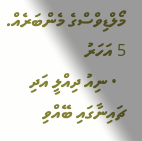މޯލްޑިވްސްގެ މެންބަރެއް. 5 އަހަރު
  • ނިއު ދިއްލީ އަދި ޗައިނާގައި ބޭއްވި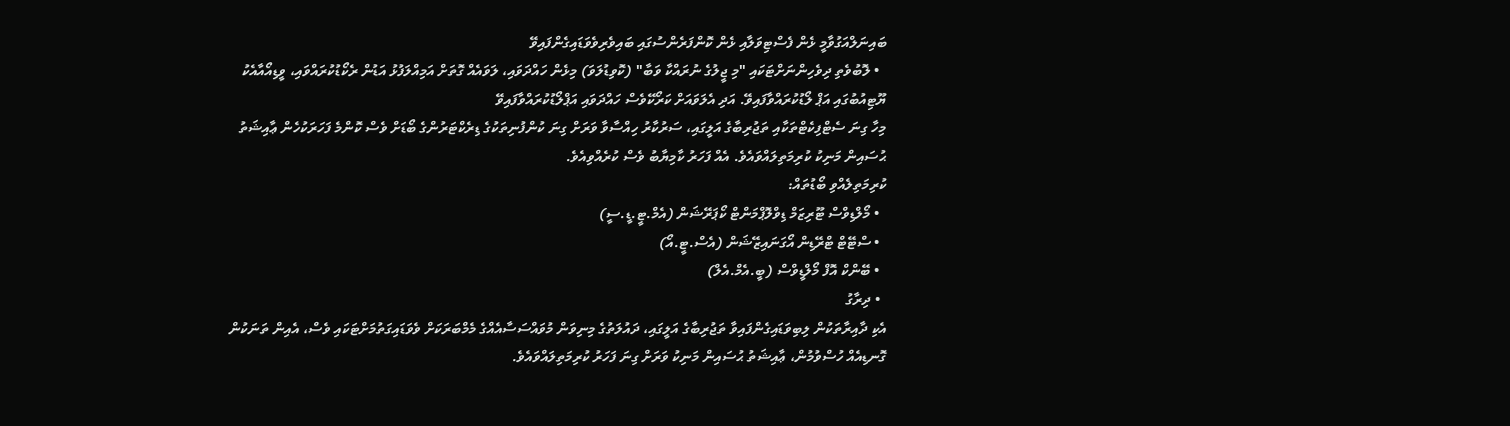ބައިނަލްއަގުވާމީ ޅެން ފެސްޓިވަލާއި ޅެން ކޮންފަރެންސުގައި ބައިވެރިވެވަޑައިގެންފައިވޭ
  • ލޮބުވެތި ދިވެހިންނަށްޓަކައި "މި ޖީލުގެ ނުރައްކާ ވަބާ" (ކޮވިޑުލަވަ) މިޅެން ހައްދަވައި، ލަވައެއް ގޮތަށް އަމިއްލަފުޅު އަޑުން ރެކޯޑުކުރައްވައި، ވީޑިއޯއާއެކު ޔޫޓިއުބުގައި އަޕް ލޯޑުކުރައްވާފައިވޭ. އަދި އެލަވައަށް ކަރޯކޭވެސް ހައްދަވައި އަޕްލޯޑުކުރައްވާފައިވޭ
މިހާ ގިނަ ސެޓްފިކެޓްތަކާއި ތަޖުރިބާގެ އަލީގައި، ސަރުކާރު ހިއްސާވާ ވަރަށް ގިނަ ކުންފުނިތަކުގެ ޑިރެކްޓަރުންގެ ބޯޑަށް ވެސް ކޮންމެ ފަހަރަކުހެން ޢާއިޝަތު ޙުސައިން މަނިކު ކުރިމަތިލައްވައެވެ. އެއް ފަހަރު ކާމިޔާބު ވެސް ކުރެއްވިއެވެ.
ކުރިމަތިލެއްވި ބޯޑުތައް:
  • މޯލްޑިވްސް ޓޫރިޒަމް ޑިވްލޮޕްމަންޓް ކޯޕަރޭޝަން (އެމް.ޓީ.ޑީ.ސީ)
  • ސްޓޭޓް ޓްރޭޑިން އޯގަނައިޒޭޝަން (އެސް.ޓީ.އޯ)
  • ބޭންކް އޮފް މޯލްޑީވްސް (ބީ.އެމް.އެލް)
  • ދިރާގު
އެކި ދާއިރާތަކުން ލިބިވަޑައިގެންފައިވާ ތަޖުރިބާގެ އަލީގައި، ދައުލަތުގެ މިނިވަން މުވައްސަސާއެއްގެ މެމްބަރަކަށް ވެވަޑައިގަތުމަށްޓަކައި ވެސް، އެއިން ތަނަކުން ގޮނޑިއެއް ހުސްވުމުން، ޢާއިޝަތު ޙުސައިން މަނިކު ވަރަށް ގިނަ ފަހަރު ކުރިމަތިލައްވައެވެ.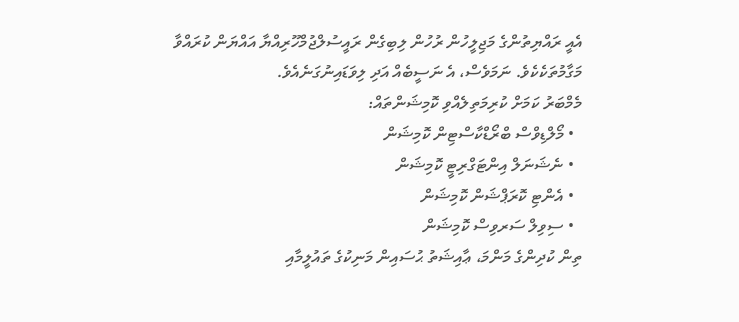އެއީ ރައްޔިތުންގެ މަޖިލީހުން ރުހުން ލިބިގެން ރައީސުލްޖުމްހޫރިއްޔާ އައްޔަން ކުރައްވާ މަގާމުތަކެކެވެ. ނަމަވެސް، އެ ނަސީބެއް އަދި ލިވަޑައިނުގަނެއެވެ.
މެމްބަރު ކަމަށް ކުރިމަތިލެއްވި ކޮމިޝަންތައް:
  • މޯލްޑިވްސް ބްރޯޑްކާސްޓިން ކޮމިޝަން
  • ނެޝަނަލް އިންޓަގްރިޓީ ކޮމިޝަން
  • އެންޓި ކޮރަޕްޝަން ކޮމިޝަން
  • ސިވިލް ސަރވިސް ކޮމިޝަން
ތިން ކުދިންގެ މަންމަ، ޢާއިޝަތު ޙުސައިން މަނިކުގެ ތައުލީމާއި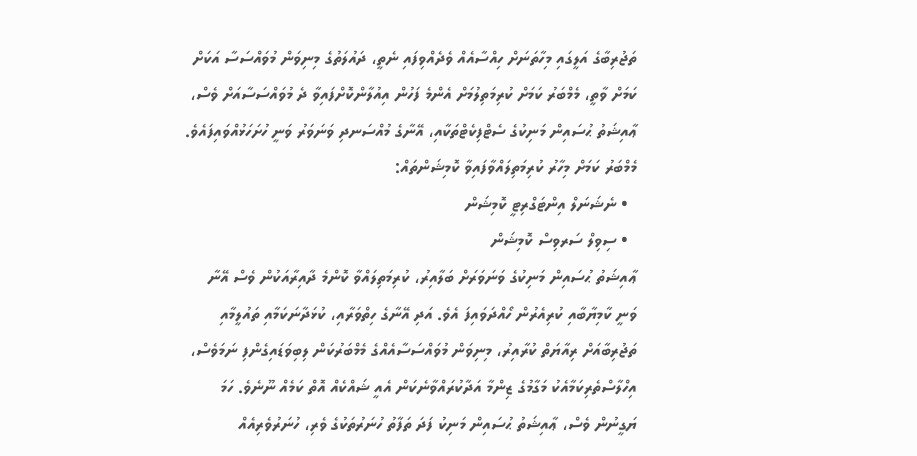ތަޖުރިބާގެ އަލީގައި މިހާތަނަށް ހިއްސާއެއް ވެދެއްވިފައި ނެތީ، ދައުލަތުގެ މިނިވަން މުވައްސަސާ އަކަށް ކަމަށް ވާތީ، މެމްބަރު ކަމަށް ކުރިމަތިލުމަށް އެންމެ ފަހުން އިއުލާންކޮށްފައިވާ ދެ މުވައްސަސާއަށް ވެސް، ޢާއިޝަތު ޙުސައިން މަނިކުގެ ސެޓްފިކެޓްތަކާއި، އޭނާގެ މުއްސަނދި ވަނަވަރު ވަނީ ހުށަހަޅުއްވައިފައެވެ.
މެމްބަރު ކަމަށް މިހާރު ކުރިމަތިލައްވާފައިވާ ކޮމިޝަންތައް:
  • ނެޝަނަލް އިންޓަގްރިޓީ ކޮމިޝަން
  • ސިވިލް ސަރވިސް ކޮމިޝަން
ޢާއިޝަތު ޙުސައިން މަނިކުގެ ވަނަވަރަށް ބަލާއިރު، ކުރިމަތިލައްވާ ކޮންމެ ދާއިރާއަކުން ވެސް އޭނާ ވަނީ ކާމިޔާބާއި ކުރިއެރުން ހޯއްދަވައިފަ އެވެ. އަދި އޭނާގެ ހިތްވަރާއި، ކުޅަދާނަކަމާއި ތައުލީމާއި ތަޖުރިބާއަށް ރިއާޔަތް ކުރާއިރު، މިނިވަން މުވައްސަސާއެއްގެ މެމްބަރުކަން ލިބިވަޑައިގެންފި ނަމަވެސް، އިހްލާސްތެރިކަމާއެކު މަގާމުގެ ޒިންމާ އަދާކުރައްވާނެކަން އެއީ ޝައްކެއް އޮތް ކަމެއް ނޫނެވެ. ހަމަ ޔަގީނުން ވެސް، ޢާއިޝަތު ޙުސައިން މަނިކު ފަދަ ތަފާތު ހުނަރުތަކުގެ ވެރި، ހުނަރުވެރިއެއް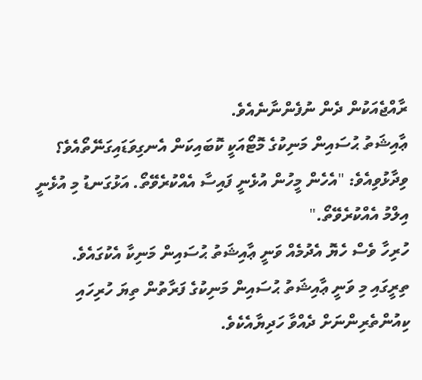ރާއްޖެއަކުން ދެން ނުފެންނާނެއެވެ.
ޢާއިޝަތު ޙުސައިން މަނިކުގެ މޮޓޯއަކީ ކޮބައިކަން އެނގިވަޑައިގަނޭތޯއެވެ؟ ވިދާޅުވިއެވެ: "އެހެން މީހުން އުޅެނީ ފައިސާ އެއްކުރެވޭތޯ. އަޅުގަނޑު މި އުޅެނީ އިލްމު އެއްކުރެވޭތޯ."
ހުރިހާ ވެސް ހެޔޮ އެދުމެއް ވަނީ ޢާއިޝަތު ޙުސައިން މަނިކާ އެކުގައެވެ.
ތިރީގައި މި ވަނީ ޢާއިޝަތު ޙުސައިން މަނިކުގެ ފަރާތުން ތިޔަ ހުރިހައި ކިއުންތެރިންނަށް ދެއްވާ ހަދިޔާއެކެވެ.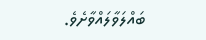ބައްލަވާލައްވާށެވެ.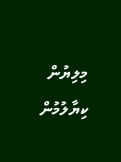މިލިޔުން ކިޔާލުމުން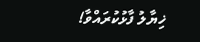ޚިޔާލު ފާޅުކުރައްވާ!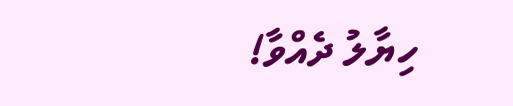ހިޔާލު ދެއްވާ!